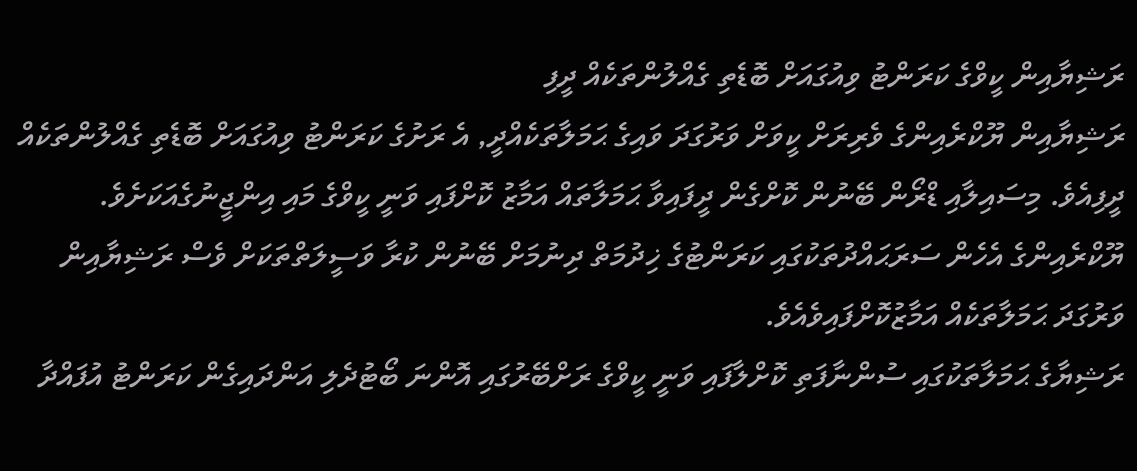ރަޝިޔާއިން ކީވްގެ ކަރަންޓު ވިއުގައަށް ބޮޑެތި ގެއްލުންތަކެއް ދީފި
ރަޝިޔާއިން ޔޫކްރެއިންގެ ވެރިރަށް ކީވަށް ވަރުގަދަ ވައިގެ ޙަމަލާތަކެއްދީ, އެ ރަށުގެ ކަރަންޓު ވިއުގައަށް ބޮޑެތި ގެއްލުންތަކެއް ދީފިއެވެ. މިސައިލާއި ޑްރޯން ބޭނުން ކޮށްގެން ދީފައިވާ ޙަމަލާތައް އަމާޒު ކޮށްފައި ވަނީ ކީވްގެ މައި އިންޖީނުގެއަކަށެވެ. ޔޫކްރެއިންގެ އެހެން ސަރަޙައްދުތަކުގައި ކަރަންޓުގެ ޚިދުމަތް ދިނުމަށް ބޭނުން ކުރާ ވަސީލަތްތަކަށް ވެސް ރަޝިޔާއިން ވަރުގަދަ ޙަމަލާތަކެއް އަމާޒުކޮށްފައިވެއެވެ.
ރަޝިޔާގެ ޙަމަލާތަކުގައި ސުންނާފަތި ކޮށްލާފައި ވަނީ ކީވްގެ ރަށްބޭރުގައި އޮންނަ ބޯޓުދެލި އަންދައިގެން ކަރަންޓު އުފައްދާ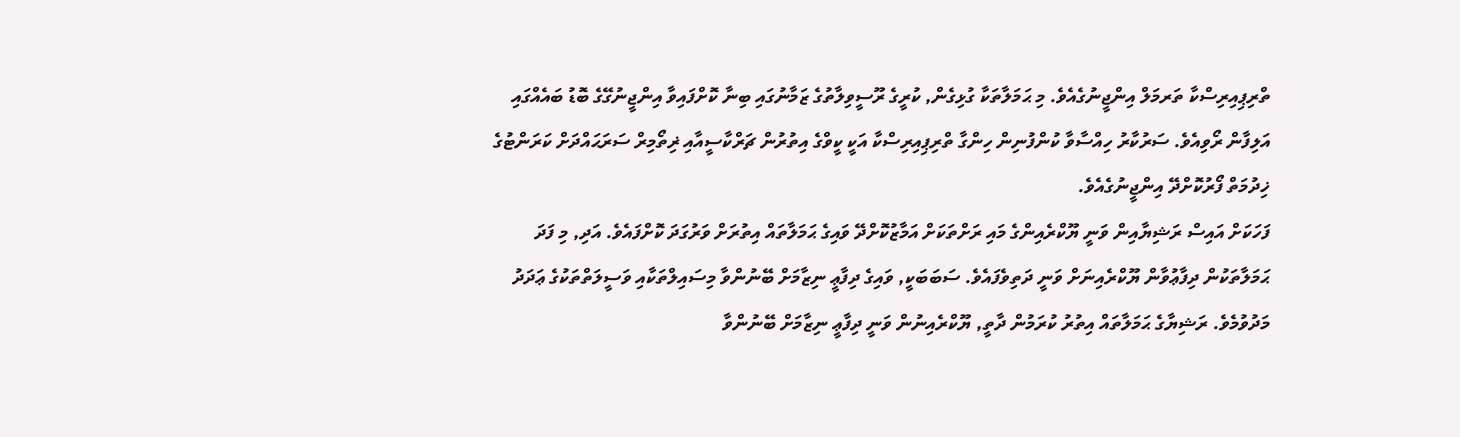ތްރިޕިއިރިސްކާ ތަރމަލް އިންޖީނުގެއެވެ. މި ޙަމަލާތަކާ ގުޅިގެން, ކުރީގެ ރޫސީވިލާތުގެ ޒަމާނުގައި ބިނާ ކޮށްފައިވާ އިންޖީނުގޭގެ ބޮޑު ބައެއްގައި އަލިފާން ރޯވިއެވެ. ސަރުކާރު ހިއްސާވާ ކުންފުނިން ހިންގާ ތްރިޕިއިރިސްކާ އަކީ ކީވްގެ އިތުރުން ޗަރްކާސީއާއި ޜިތޯމިރް ސަރަޙައްދަށް ކަރަންޓުގެ ޚިދުމަތް ފޯރުކޮށްދޭ އިންޖީނުގެއެވެ.
ފަހަކަށް އައިސް ރަޝިޔާއިން ވަނީ ޔޫކްރެއިންގެ މައި ރަށްތަކަށް އަމާޒުކޮށްދޭ ވައިގެ ޙަމަލާތައް އިތުރަށް ވަރުގަދަ ކޮށްފައެވެ. އަދި, މި ފަދަ ޙަމަލާތަކުން ދިފާޢުވާން ޔޫކްރެއިނަށް ވަނީ ދަތިވެފައެވެ. ސަބަބަކީ, ވައިގެ ދިފާޢީ ނިޒާމަށް ބޭނުންވާ މިސައިލްތަކާއި ވަސީލަތްތަކުގެ ޢަދަދު މަދުވުމެވެ. ރަޝިޔާގެ ޙަމަލާތައް އިތުރު ކުރަމުން ދާތީ, ޔޫކްރެއިނުން ވަނީ ދިފާޢީ ނިޒާމަށް ބޭނުންވާ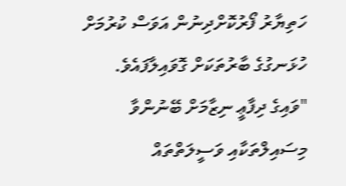ހަތިޔާރު ފޯރުކޮށްދިނުން އަވަސް ކުރުމަށް ހުޅަނގުގެ ބާރުތަކަށް ގޮވައިލާފައެވެ.
"ވައިގެ ދިފާޢީ ނިޒާމަށް ބޭނުންވާ މިސައިލްތަކާއި ވަސީލަތްތައް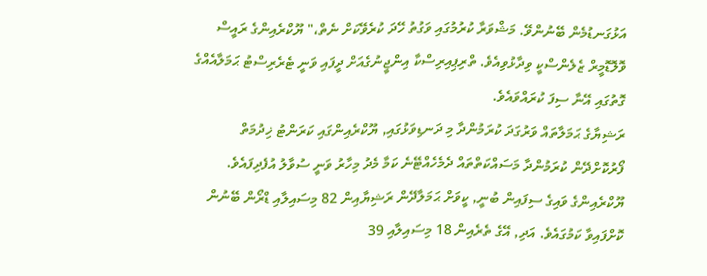އަޅުގަނޑުމެން ބޭނުންވޭ. މަޝްވަރާ ކުރުމުގައި ވަގުތު ހޭދަ ކުރެވޭކަށް ނެތް،" ޔޫކްރެއިންގެ ރައީސް ވޮލޮޑޮމީރް ޒެލެންސްކީ ވިދާޅުވިއެވެ. ތްރިޕިއިރިސްކާ އިންޖީނުގެއަށް ދީފައި ވަނީ ޓެރެރިސްޓު ޙަމަލާއެއްގެ ގޮތުގައި އޭނާ ސިފަ ކުރައްވައެވެ.
ރަޝިޔާގެ ޙަމަލާތައް ވަރުގަދަ ކުރަމުންދާ މި ދަނޑިވަޅުގައި, ޔޫކްރެއިންގައި ކަރަންޓު ޚިދުމަތް ފޯރުކޮށްދޭން ކުރަމުންދާ މަސައްކަތްތައް ދެމެހެއްޓޭނެ ކަމާ މެދު މިހާރު ވަނީ ސުވާލު އުފެދިފައެވެ. ޔޫކްރެއިންގެ ވައިގެ ސިފައިން ބުނީ, ކީވަށް ޙަމަލާދޭން ރަޝިޔާއިން 82 މިސައިލާއި ޑްރޯން ބޭނުން ކޮށްފައިވާ ކަމުގައެވެ. އަދި, އޭގެ ތެރެއިން 18 މިސައިލާއި 39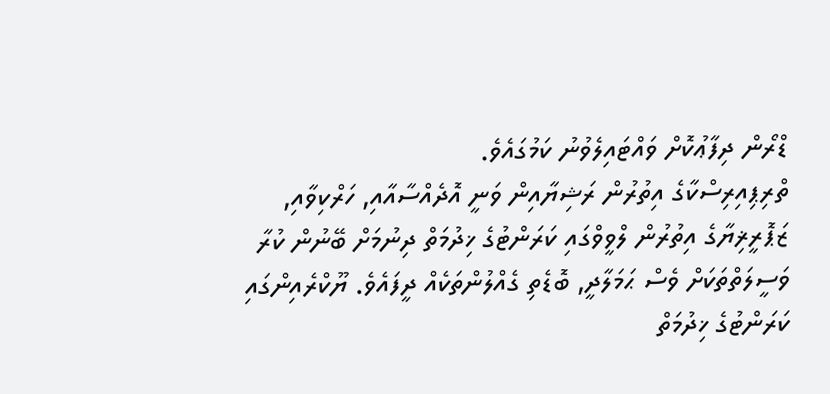ޑްރޯން ދިފާޢުކޮށް ވައްޓައިލެވުނު ކަމުގައެވެ.
ތްރިޕިއިރިސްކާގެ އިތުރުން ރަޝިޔާއިން ވަނީ އޮދެއްސާއާއި, ހަރްކިވާއި, ޒަޕޮރީޜިޔާގެ އިތުރުން ލްވީވްގައި ކަރަންޓުގެ ޚިދުމަތް ދިނުމަށް ބޭނުން ކުރާ ވަސީލަތްތަކަށް ވެސް ޙަމަލާދީ, ބޮޑެތި ގެއްލުންތަކެއް ދީފައެވެ. ޔޫކްރެއިންގައި ކަރަންޓުގެ ޚިދުމަތް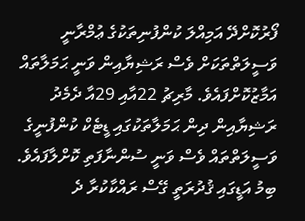ފޯރުކޮށްދޭ އަމިއްލަ ކުންފުނިތަކުގެ ޢުމްރާނީ ވަސީލަތްތަކަށް ވެސް ރަޝިޔާއިން ވަނީ ޙަމަލާތައް އަމާޒުކޮށްފައެވެ. މާރިޗު 22އާއި 29އާ ދެމެދު ރަޝިޔާއިން ދިން ޙަމަލާތަކުގައި ޑީޓެކް ކުންފުނީގެ ވަސީލަތްތައް ވެސް ވަނީ ސުންނާފަތި ކޮށްލާފައެވެ.
ބިމު އަޑީގައި ޤުދުރަތީ ގޭސް ރައްކާކުރާ ދެ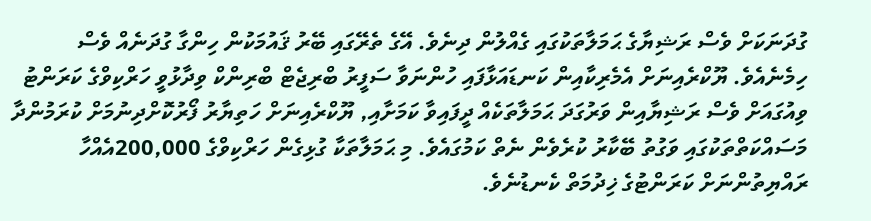ގުދަނަކަށް ވެސް ރަޝިޔާގެ ޙަމަލާތަކުގައި ގެއްލުން ދިނެވެ. އޭގެ ތެރޭގައި ބޭރު ޤައުމަކުން ހިންގާ ގުދަނެއް ވެސް ހިމެނެއެވެ. ޔޫކްރެއިނަށް އެމެރިކާއިން ކަނޑައަޅާފައި ހުންނަވާ ސަފީރު ބްރިޖެޓް ބްރިންކް ވިދާޅުވީ ހަރްކިވްގެ ކަރަންޓު ވިއުގައަށް ވެސް ރަޝިޔާއިން ވަރުގަދަ ޙަމަލާތަކެއް ދީފައިވާ ކަމަށާއި, ޔޫކްރެއިނަށް ހަތިޔާރު ފޯރުކޮށްދިނުމަށް ކުރަމުންދާ މަސައްކަތްތަކުގައި ވަގުތު ބޭކާރު ކުރެވެން ނެތް ކަމުގައެވެ. މި ޙަމަލާތަކާ ގުޅިގެން ހަރްކިވްގެ 200,000އެއްހާ ރައްޔިތުންނަށް ކަރަންޓުގެ ޚިދުމަތް ކެނޑުނެވެ.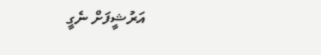އަރުޝީފަށް ނެގީ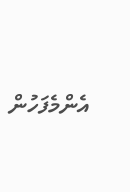އެންމެފަހުން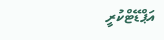އަޕްޑޭޓްކުރީ